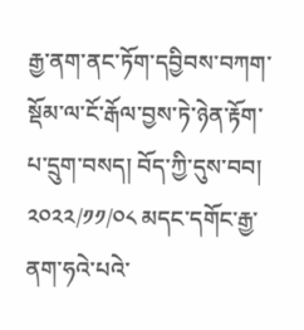རྒྱ་ནག་ནང་ཏོག་དབྱིབས་བཀག་སྡོམ་ལ་ངོ་རྒོལ་བྱས་ཏེ་ཉེན་རྟོག་པ་དྲུག་བསད། བོད་ཀྱི་དུས་བབ། ༢༠༢༢/༡༡/༠༨ མདང་དགོང་རྒྱ་ནག་ཧའེ་པའེ་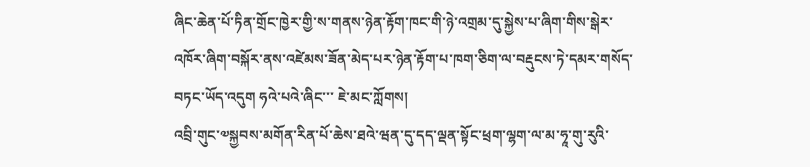ཞིང་ཆེན་པོ་ཏིན་གྲོང་ཁྱེར་གྱི་ས་གནས་ཉེན་རྟོག་ཁང་གི་ཉེ་འགྲམ་དུ་སྐྱེས་པ་ཞིག་གིས་སྒེར་འཁོར་ཞིག་བསྐོར་ནས་འཛེམས་ཟོན་མེད་པར་ཉེན་རྟོག་པ་ཁག་ཅིག་ལ་བརྡུངས་ཏེ་དམར་གསོད་བཏང་ཡོད་འདུག ཧའེ་པའེ་ཞིང་་་ ཇེ་མང་ཀློགས།
འབྲི་གུང་༧སྐྱབས་མགོན་རིན་པོ་ཆེས་ཐའེ་ཝན་དུ་དད་ལྡན་སྟོང་ཕྲག་ལྷག་ལ་མ་ཧཱ་གུ་རུའི་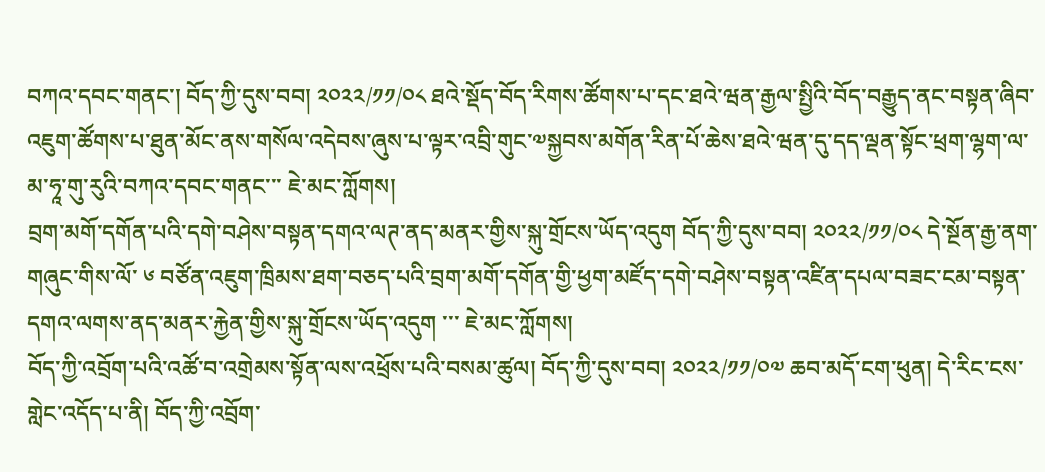བཀའ་དབང་གནང་། བོད་ཀྱི་དུས་བབ། ༢༠༢༢/༡༡/༠༨ ཐའེ་སྡོད་བོད་རིགས་ཚོགས་པ་དང་ཐའེ་ཝན་རྒྱལ་སྤྱིའི་བོད་བརྒྱུད་ནང་བསྟན་ཞིབ་འཇུག་ཚོགས་པ་ཐུན་མོང་ནས་གསོལ་འདེབས་ཞུས་པ་ལྟར་འབྲི་གུང་༧སྐྱབས་མགོན་རིན་པོ་ཆེས་ཐའེ་ཝན་དུ་དད་ལྡན་སྟོང་ཕྲག་ལྷག་ལ་མ་ཧཱ་གུ་རུའི་བཀའ་དབང་གནང་་་ ཇེ་མང་ཀློགས།
བྲག་མགོ་དགོན་པའི་དགེ་བཤེས་བསྟན་དགའ་ལཊ་ནད་མནར་གྱིས་སྐུ་གྲོངས་ཡོད་འདུག བོད་ཀྱི་དུས་བབ། ༢༠༢༢/༡༡/༠༨ དེ་སྔོན་རྒྱ་ནག་གཞུང་གིས་ལོ་ ༦ བཙོན་འཇུག་ཁྲིམས་ཐག་བཅད་པའི་བྲག་མགོ་དགོན་གྱི་ཕྱག་མཛོད་དགེ་བཤེས་བསྟན་འཛིན་དཔལ་བཟང་ངམ་བསྟན་དགའ་ལགས་ནད་མནར་རྐྱེན་གྱིས་སྐུ་གྲོངས་ཡོད་འདུག ་་་ ཇེ་མང་ཀློགས།
བོད་ཀྱི་འབྲོག་པའི་འཚོ་བ་འགྲེམས་སྟོན་ལས་འཕྲོས་པའི་བསམ་ཚུལ། བོད་ཀྱི་དུས་བབ། ༢༠༢༢/༡༡/༠༧ ཆབ་མདོ་ངག་ཕུན། དེ་རིང་ངས་གླེང་འདོད་པ་ནི། བོད་ཀྱི་འབྲོག་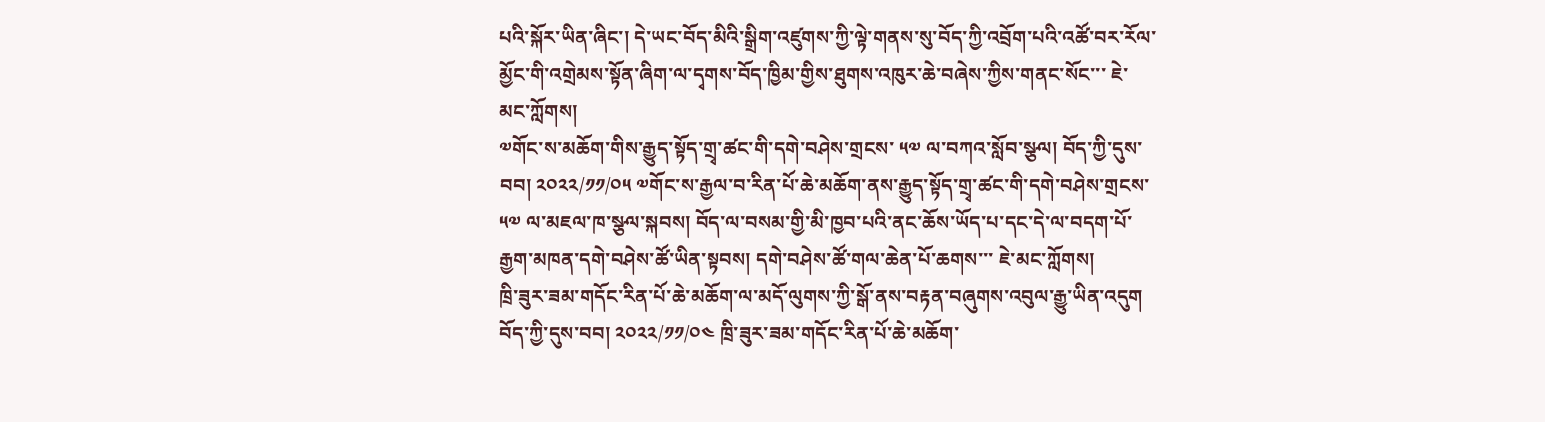པའི་སྐོར་ཡིན་ཞིང་། དེ་ཡང་བོད་མིའི་སྒྲིག་འཛུགས་ཀྱི་ལྟེ་གནས་སུ་བོད་ཀྱི་འབྲོག་པའི་འཚོ་བར་རོལ་མྱོང་གི་འགྲེམས་སྟོན་ཞིག་ལ་དྭགས་བོད་ཁྱིམ་གྱིས་ཐུགས་འཁུར་ཆེ་བཞེས་ཀྱིས་གནང་སོང་་་ ཇེ་མང་ཀློགས།
༧གོང་ས་མཆོག་གིས་རྒྱུད་སྟོད་གྲྭ་ཚང་གི་དགེ་བཤེས་གྲངས་ ༥༧ ལ་བཀའ་སློབ་སྩལ། བོད་ཀྱི་དུས་བབ། ༢༠༢༢/༡༡/༠༥ ༧གོང་ས་རྒྱལ་བ་རིན་པོ་ཆེ་མཆོག་ནས་རྒྱུད་སྟོད་གྲྭ་ཚང་གི་དགེ་བཤེས་གྲངས་ ༥༧ ལ་མཇལ་ཁ་སྩལ་སྐབས། བོད་ལ་བསམ་གྱི་མི་ཁྱབ་པའི་ནང་ཆོས་ཡོད་པ་དང་དེ་ལ་བདག་པོ་རྒྱག་མཁན་དགེ་བཤེས་ཚོ་ཡིན་སྟབས། དགེ་བཤེས་ཚོ་གལ་ཆེན་པོ་ཆགས་་་ ཇེ་མང་ཀློགས།
ཁྲི་ཟུར་ཟམ་གདོང་རིན་པོ་ཆེ་མཆོག་ལ་མདོ་ལུགས་ཀྱི་སྒོ་ནས་བརྟན་བཞུགས་འབུལ་རྒྱུ་ཡིན་འདུག བོད་ཀྱི་དུས་བབ། ༢༠༢༢/༡༡/༠༤ ཁྲི་ཟུར་ཟམ་གདོང་རིན་པོ་ཆེ་མཆོག་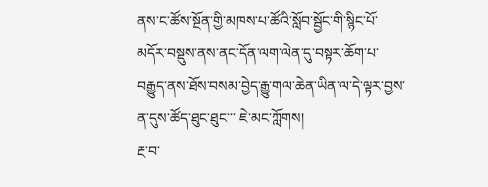ནས་ང་ཚོས་སྔོན་གྱི་མཁས་པ་ཚོའི་སློབ་སྦྱོང་གི་སྙིང་པོ་མདོར་བསྡུས་ནས་ནང་དོན་ལག་ལེན་དུ་བསྟར་ཆོག་པ་བརྒྱུད་ནས་ཐོས་བསམ་བྱེད་རྒྱུ་གལ་ཆེན་ཡིན་ལ་དེ་ལྟར་བྱས་ན་དུས་ཚོད་ཐུང་ཐུང་་་ ཇེ་མང་ཀློགས།
རྔ་བ་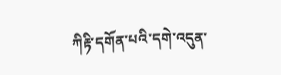ཀིརྟི་དགོན་པའི་དགེ་འདུན་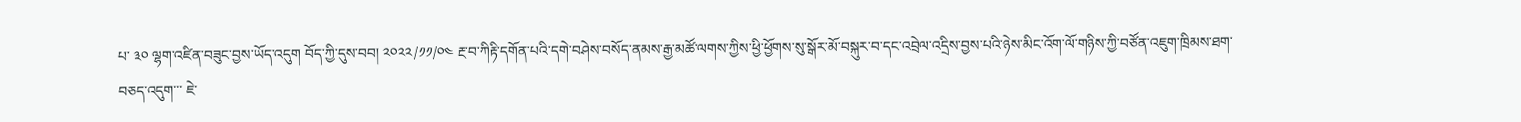པ་ ༣༠ ལྷག་འཛིན་བཟུང་བྱས་ཡོད་འདུག བོད་ཀྱི་དུས་བབ། ༢༠༢༢/༡༡/༠༤ རྔ་བ་ཀིརྟི་དགོན་པའི་དགེ་བཤེས་བསོད་ནམས་རྒྱ་མཚོ་ལགས་ཀྱིས་ཕྱི་ཕྱོགས་སུ་སྒོར་མོ་བསྐུར་བ་དང་འབྲེལ་འདྲིས་བྱས་པའི་ཉེས་མིང་འོག་ལོ་གཉིས་ཀྱི་བཙོན་འཇུག་ཁྲིམས་ཐག་བཅད་འདུག་་་ ཇེ་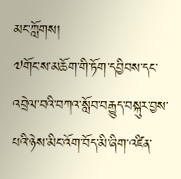མང་ཀློགས།
༧གོང་ས་མཆོག་གི་ཏོག་དབྱིབས་དང་འབྲེལ་བའི་བཀའ་སློབ་བརྒྱུད་བསྐུར་བྱས་པའི་ཉེས་མིང་འོག་བོད་མི་ཞིག་འཛིན་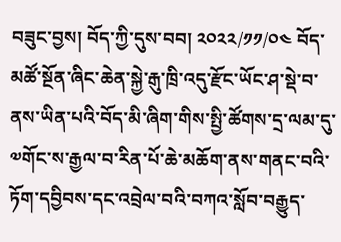བཟུང་བྱས། བོད་ཀྱི་དུས་བབ། ༢༠༢༢/༡༡/༠༤ བོད་མཚོ་སྔོན་ཞིང་ཆེན་སྐྱེ་རྒུ་ཁྲི་འདུ་རྫོང་ཡོང་ཤ་སྡེ་བ་ནས་ཡིན་པའི་བོད་མི་ཞིག་གིས་སྤྱི་ཚོགས་དྲ་ལམ་དུ་༧གོང་ས་རྒྱལ་བ་རིན་པོ་ཆེ་མཆོག་ནས་གནང་བའི་ཏོག་དབྱིབས་དང་འབྲེལ་བའི་བཀའ་སློབ་བརྒྱུད་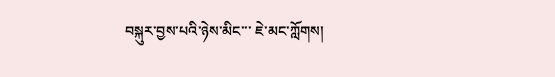བསྐུར་བྱས་པའི་ཉེས་མིང་་་ ཇེ་མང་ཀློགས།